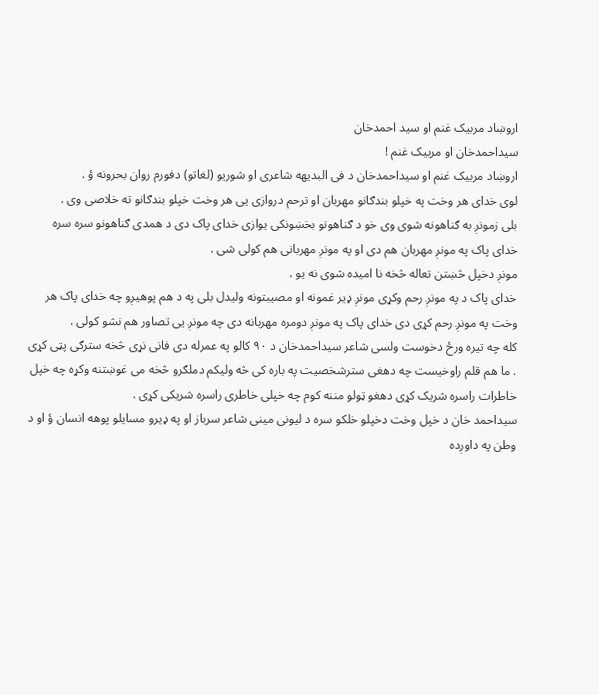اروښاد مربیک غنم او سید احمدخان
سیداحمدخان او مربیک غنم !
اروښاد مربیک غنم او سیداحمدخان د فی البدیهه شاعری او شوریو (لغاتو) دفورم روان بحرونه ؤ .
لوی خدای هر وخت په خپلو بندګانو مهربان او ترحم دروازی یی هر وخت خپلو بندګانو ته خلاصی وی .
بلی زمونږ به ګناهونه شوی وی خو د ګناهونو بخښونکی یوازی خدای پاک دی د همدی ګناهونو سره سره خدای پاک په مونږ مهربان هم دی او په مونږ مهربانی هم کولی شی .
مونږ دخپل څښتن تعاله څخه نا امیده شوی نه یو .
خدای پاک د په مونږ رحم وکړی مونږ ډیر غمونه او مصیبتونه ولیدل بلی په د هم پوهیږو چه خدای پاک هر وخت په مونږ رحم کړی دی خدای پاک په مونږ دومره مهربانه دی چه مونږ یی تصاور هم نشو کولی .
کله چه تیره ورځ دخوست ولسی شاعر سیداحمدخان د ۹۰ کالو په عمرله دی فانی نړی څخه سترګی پټی کړی . ما هم قلم راوخیست چه دهغی سترشخصیت په باره کی څه ولیکم دملګرو څخه می غوښتنه وکړه چه خپل خاطرات راسره شریک کړی دهغو ټولو مننه کوم چه خپلی خاطری راسره شریکی کړی .
سیداحمد خان د خپل وخت دخپلو خلکو سره د لیونی مینی شاعر سرباز او په ډیرو مسايلو پوهه انسان ؤ او د وطن په داوږده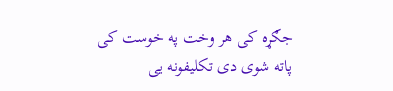جګړه کی هر وخت په خوست کی پاته شوی دی تکلیفونه یی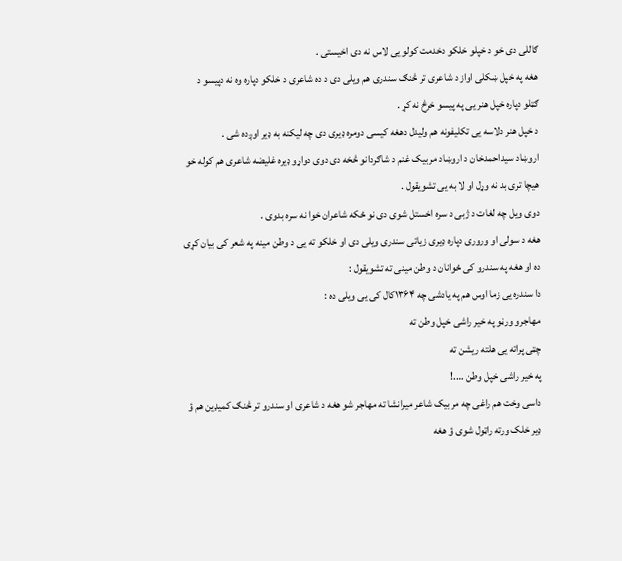ګاللی دی خو د خپلو خلکو دخدمت کولو یی لاس نه دی اخیستی .
هغه په خپل ښکلی اواز د شاعری تر څنګ سندری هم ویلی دی د ده شاعری د خلکو دپاره وه نه دپیسو د ګټلو دپاره خپل هنر یی په پیسو خرڅ نه کړ .
د خپل هنر دلاسه یی تکلیفونه هم ولیدل دهغه کیسی دومره ډیری دی چه لیکنه به ډیر اوږده شی .
اروښاد سیداحمدخان د اروښاد مربیک غنم د شاګردانو څخه دی دوی دواړو ډیره غلیضه شاعری هم کوله خو هیچا تری بد نه وړل او لا به یی تشویقول .
دوی ویل چه لغات د ژبی د سره اخستل شوی دی نو ځکه شاعران خوا نه سره بدوی .
هغه د سولی او وروری دپاره ډیری زیاتی سندری ویلی دی او خلکو ته یی د وطن مینه په شعر کی بیان کړی ده او هغه په سندرو کی ځوانان د وطن مینی ته تشویقول :
دا سندره یی زما اوس هم په یادشی چه ۱۳۶۴کال کی یی ویلی ده :
مهاجرو ورڼو په خیر راشی خپل وطن ته
چټی پراته یی هلته ریشن ته
په خیر راشی خپل وطن ….!
داسی وخت هم راغی چه مربیک شاعر میرانشا ته مهاجر شو هغه د شاعری او سندرو تر څنګ کمیډین هم ؤ
ډیر خلک ورته راټول شوی ؤ هغه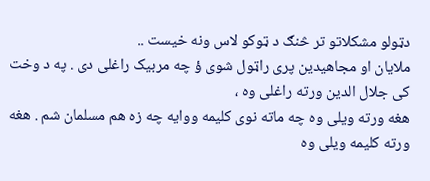دټولو مشکلاتو تر څنګ د ټوکو لاس ونه خیست ..
ملایان او مجاهیدین پری راټول شوی ؤ چه مربیک راغلی دی . په د وخت کی جلال الدین ورته راغلی وه ،
هغه ورته ویلی وه چه ماته نوی کلیمه ووایه چه زه هم مسلمان شم . هغه ورته کلیمه ویلی وه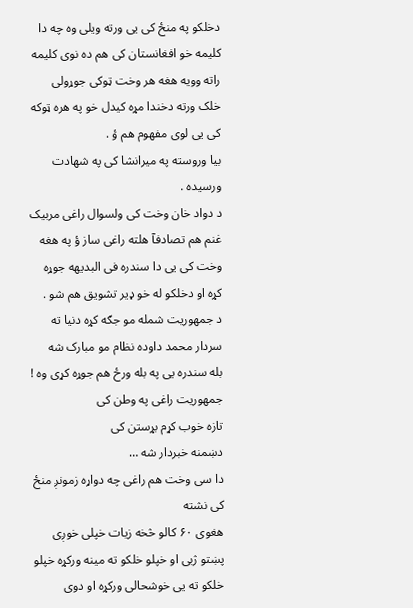دخلکو په منځ کی یی ورته ویلی وه چه دا کلیمه خو افغانستان کی هم ده نوی کلیمه راته وویه هغه هر وخت ټوکی جوړولی خلک ورته دخندا مړه کیدل خو په هره ټوکه کی یی لوی مفهوم هم ؤ .
بیا وروسته په میرانشا کی په شهادت ورسیده .
د دواد خان وخت کی ولسوال راغی مربیک غنم هم تصادفآ هلته راغی ساز ؤ په هغه وخت کی یی دا سندره فی البدیهه جوړه کړه او دخلکو له خو ډیر تشویق هم شو .
د جمهوریت شمله مو جګه کړه دنیا ته
سردار محمد داوده نظام مو مبارک شه
بله سندره یی په بله ورځ هم جوړه کړی وه !
جمهوریت راغی په وطن کی
تازه خوب کړم بړستن کی
دښمنه خبردار شه …
دا سی وخت هم راغی چه دواړه زمونږ منځ کی نشته
هغوی ۶۰ کالو څخه زیات خپلی خوږی پښتو ژبی او خپلو خلکو ته مینه ورکړه خپلو خلکو ته یی خوشحالی ورکړه او دوی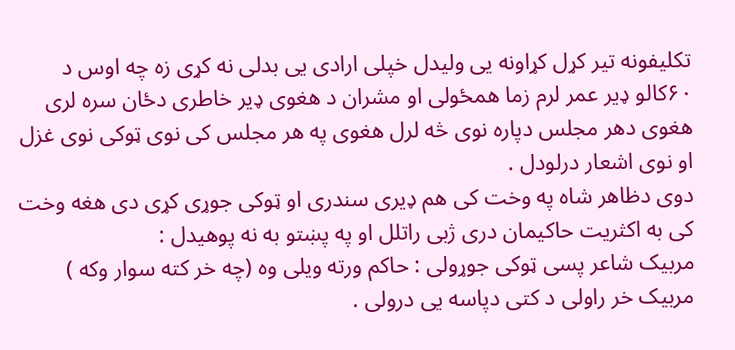تکلیفونه تیر کړل کړاونه یی ولیدل خپلی ارادی یی بدلی نه کړی زه چه اوس د ۶۰کالو ډیر عمر لرم زما همځولی او مشران د هغوی ډیر خاطری دځان سره لری هغوی دهر مجلس دپاره نوی څه لرل هغوی په هر مجلس کی نوی ټوکی نوی غزل او نوی اشعار درلودل .
دوی دظاهر شاه په وخت کی هم ډیری سندری او ټوکی جوړی کړی دی هغه وخت کی به اکثریت حاکیمان دری ژبی راتلل او په پښتو به نه پوهیدل :
مربیک شاعر پسی ټوکی جوړولی : حاکم ورته ویلی وه (چه خر کته سوار وکه )
مربیک خر راولی د کتی دپاسه یی درولی .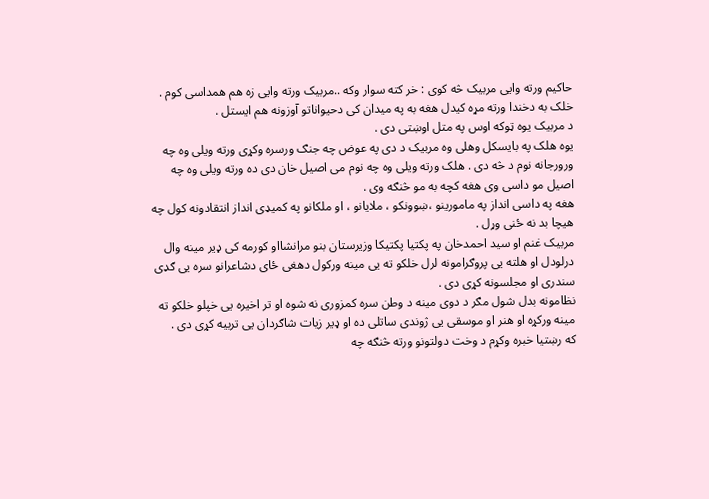حاکیم ورته وایی مربیک څه کوی : خر کته سوار وکه ..مربیک ورته وایی زه هم همداسی کوم .
خلک به دخندا ورته مړه کیدل هغه به په میدان کی دحیواناتو آوزونه هم ایستل .
د مربیک یوه ټوکه اوس په متل اوښتی دی .
یوه هلک په بایسکل وهلی وه مربیک د دی په عوض چه جنګ ورسره وکړی ورته ویلی وه چه ورورجانه نوم د څه دی . هلک ورته ویلی وه چه نوم می اصیل خان دی ده ورته ویلی وه چه اصیل مو داسی وی هغه کچه به مو څنګه وی .
هغه په داسی انداز په مامورینو ،ښوونکو ، ملایانو ، او ملکانو په کمیډی انداز انتقادونه کول چه هیچا بد نه ځنی وړل .
مربیک غنم او سید احمدخان په پکتیا پکتیکا وزیرستان بنو مرانشااو کورمه کی ډیر مینه وال درلودل او هلته یی پروګرامونه لرل خلکو ته یی مینه ورکول دهغی ځای دشاعرانو سره یی ګډی سندری او مجلسونه کړی دی .
نظامونه بدل شول مګر د دوی مینه د وطن سره کمزوری نه شوه او تر اخیره یی خپلو خلکو ته مینه ورکړه او هنر او موسقی یی ژوندی ساتلی ده او ډیر زیات شاګردان یی تربیه کړی دی .
که رښتیا خبره وکړم د وخت دولتونو ورته څنګه چه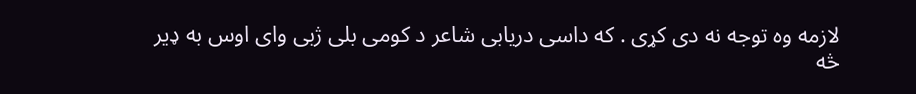لازمه وه توجه نه دی کړی . که داسی دریابی شاعر د کومی بلی ژبی وای اوس به ډیر څه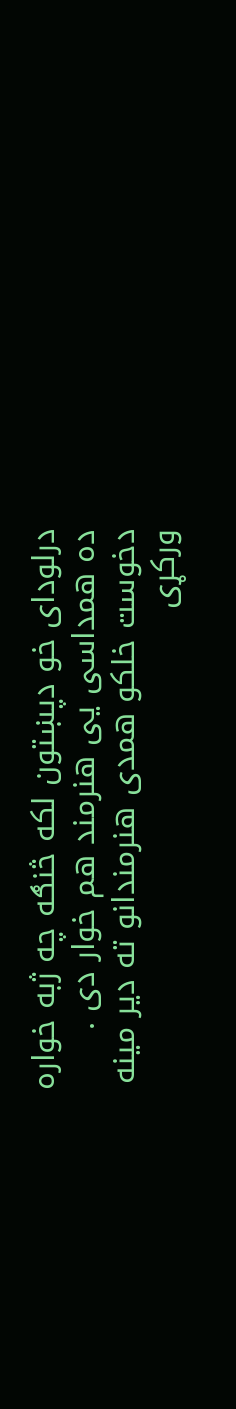درلودای خو دپښتون لکه څنګه چه ژبه خواره ده همداسی یی هنرمند هم خوار دی .
دخوست خلکو همدی هنرمندانو ته دیر مینه ورکړی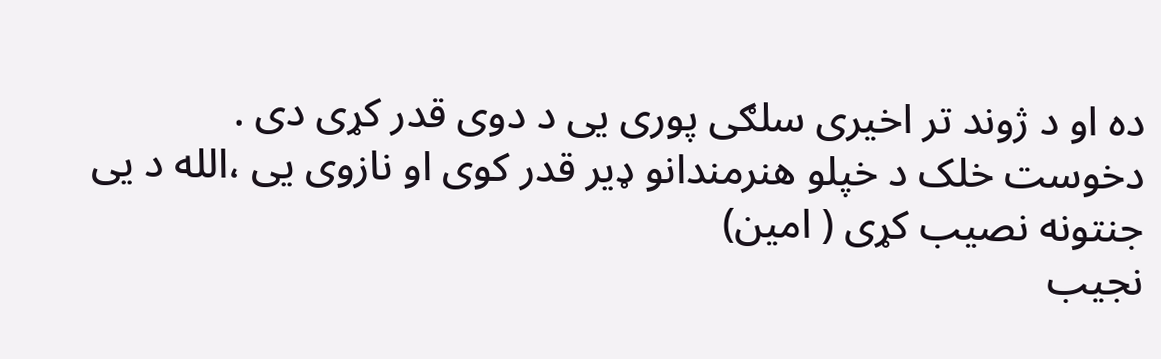ده او د ژوند تر اخیری سلګی پوری یی د دوی قدر کړی دی .
دخوست خلک د خپلو هنرمندانو ډیر قدر کوی او نازوی یی ،الله د یی جنتونه نصیب کړی ( امین)
نجیب